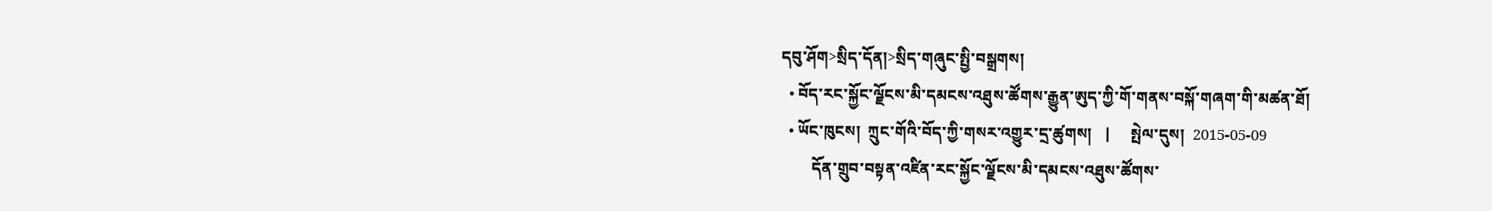དབུ་ཤོག>སྲིད་དོན།>སྲིད་གཞུང་སྤྱི་བསྒྲགས།
  • བོད་རང་སྐྱོང་ལྗོངས་མི་དམངས་འཐུས་ཚོགས་རྒྱུན་ཨུད་ཀྱི་གོ་གནས་བསྐོ་གཞག་གི་མཚན་ཐོ།
  • ཡོང་ཁུངས།  ཀྲུང་གོའི་བོད་ཀྱི་གསར་འགྱུར་དྲ་ཚུགས།   |     སྤེལ་དུས།  2015-05-09
        དོན་གྲུབ་བསྟན་འཛིན་རང་སྐྱོང་ལྗོངས་མི་དམངས་འཐུས་ཚོགས་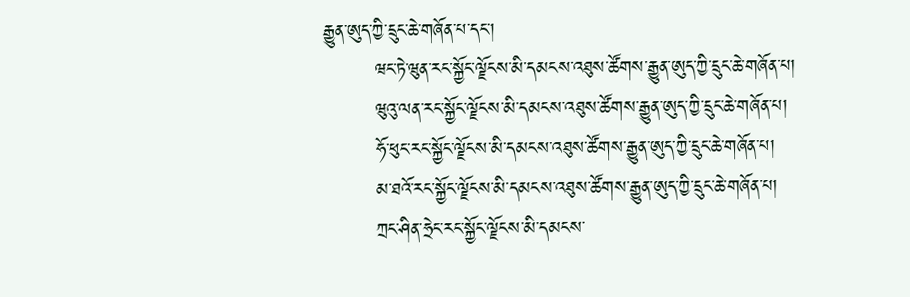རྒྱུན་ཨུད་ཀྱི་དྲུང་ཆེ་གཞོན་པ་དང་།
        ཝང་ཏེ་ཝུན་རང་སྐྱོང་ལྗོངས་མི་དམངས་འཐུས་ཚོགས་རྒྱུན་ཨུད་ཀྱི་དྲུང་ཆེ་གཞོན་པ།
        ཝུའུ་ལན་རང་སྐྱོང་ལྗོངས་མི་དམངས་འཐུས་ཚོགས་རྒྱུན་ཨུད་ཀྱི་དྲུང་ཆེ་གཞོན་པ།
        ཧོ་ཕུང་རང་སྐྱོང་ལྗོངས་མི་དམངས་འཐུས་ཚོགས་རྒྱུན་ཨུད་ཀྱི་དྲུང་ཆེ་གཞོན་པ།
        མ་ཐའོ་རང་སྐྱོང་ལྗོངས་མི་དམངས་འཐུས་ཚོགས་རྒྱུན་ཨུད་ཀྱི་དྲུང་ཆེ་གཞོན་པ།
        ཀྲང་ཤིན་ཧྲེང་རང་སྐྱོང་ལྗོངས་མི་དམངས་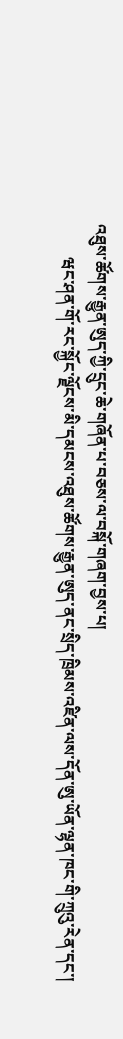འཐུས་ཚོགས་རྒྱུན་ཨུད་ཀྱི་དྲུང་ཆེ་གཞོན་པ་བཅས་ལ་བསྐོ་གཞག་བྱས་པ།
        ཝང་ཤན་གོ་རང་སྐྱོང་ལྗོངས་མི་དམངས་འཐུས་ཚོགས་རྒྱུན་ཨུད་ནང་སྲིད་ཁྲིམས་འཛིན་ལས་དོན་ཨུ་ཡོན་ལྷན་ཁང་གི་ཀྲུའུ་རེན་དང་།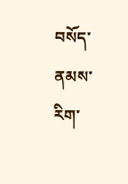བསོད་ནམས་རིག་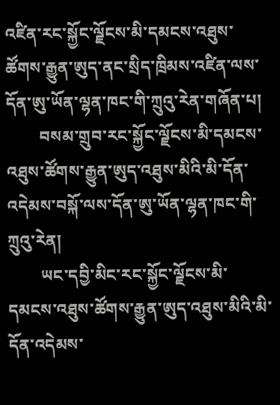འཛིན་རང་སྐྱོང་ལྗོངས་མི་དམངས་འཐུས་ཚོགས་རྒྱུན་ཨུད་ནང་སྲིད་ཁྲིམས་འཛིན་ལས་དོན་ཨུ་ཡོན་ལྷན་ཁང་གི་ཀྲུའུ་རེན་གཞོན་པ།
        བསམ་གྲུབ་རང་སྐྱོང་ལྗོངས་མི་དམངས་འཐུས་ཚོགས་རྒྱུན་ཨུད་འཐུས་མིའི་མི་དོན་འདེམས་བསྐོ་ལས་དོན་ཨུ་ཡོན་ལྷན་ཁང་གི་ཀྲུའུ་རེན།
        ཡང་དབྱི་མིང་རང་སྐྱོང་ལྗོངས་མི་དམངས་འཐུས་ཚོགས་རྒྱུན་ཨུད་འཐུས་མིའི་མི་དོན་འདེམས་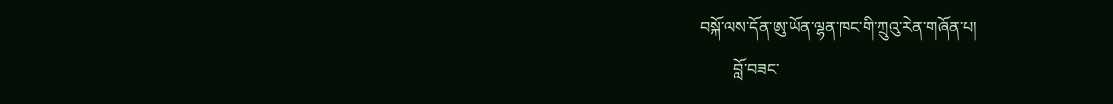བསྐོ་ལས་དོན་ཨུ་ཡོན་ལྷན་ཁང་གི་ཀྲུའུ་རེན་གཞོན་པ།
        བློ་བཟང་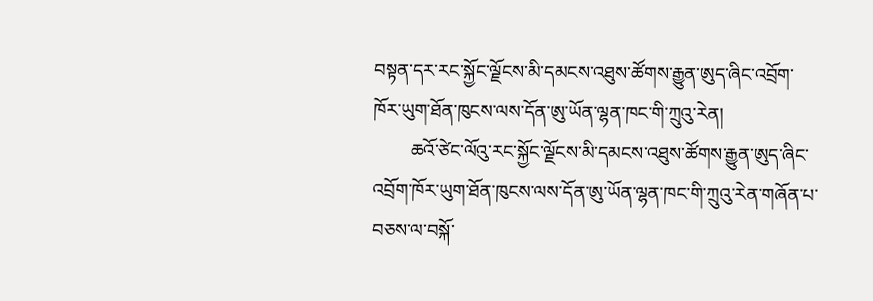བསྟན་དར་རང་སྐྱོང་ལྗོངས་མི་དམངས་འཐུས་ཚོགས་རྒྱུན་ཨུད་ཞིང་འབྲོག་ཁོར་ཡུག་ཐོན་ཁུངས་ལས་དོན་ཨུ་ཡོན་ལྷན་ཁང་གི་ཀྲུའུ་རེན།
        ཆའོ་ཙེང་ལོའུ་རང་སྐྱོང་ལྗོངས་མི་དམངས་འཐུས་ཚོགས་རྒྱུན་ཨུད་ཞིང་འབྲོག་ཁོར་ཡུག་ཐོན་ཁུངས་ལས་དོན་ཨུ་ཡོན་ལྷན་ཁང་གི་ཀྲུའུ་རེན་གཞོན་པ་བཅས་ལ་བསྐོ་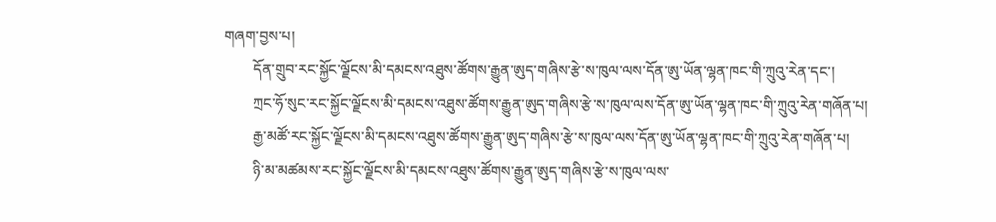གཞག་བྱས་པ།
        དོན་གྲུབ་རང་སྐྱོང་ལྗོངས་མི་དམངས་འཐུས་ཚོགས་རྒྱུན་ཨུད་གཞིས་རྩེ་ས་ཁུལ་ལས་དོན་ཨུ་ཡོན་ལྷན་ཁང་གི་ཀྲུའུ་རེན་དང་།
        ཀྲང་ཧོ་སུང་རང་སྐྱོང་ལྗོངས་མི་དམངས་འཐུས་ཚོགས་རྒྱུན་ཨུད་གཞིས་རྩེ་ས་ཁུལ་ལས་དོན་ཨུ་ཡོན་ལྷན་ཁང་གི་ཀྲུའུ་རེན་གཞོན་པ།
        རྒྱ་མཚོ་རང་སྐྱོང་ལྗོངས་མི་དམངས་འཐུས་ཚོགས་རྒྱུན་ཨུད་གཞིས་རྩེ་ས་ཁུལ་ལས་དོན་ཨུ་ཡོན་ལྷན་ཁང་གི་ཀྲུའུ་རེན་གཞོན་པ།
        ཉི་མ་མཚམས་རང་སྐྱོང་ལྗོངས་མི་དམངས་འཐུས་ཚོགས་རྒྱུན་ཨུད་གཞིས་རྩེ་ས་ཁུལ་ལས་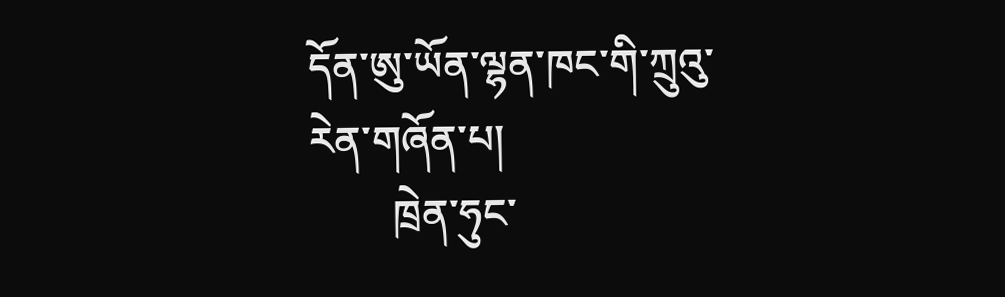དོན་ཨུ་ཡོན་ལྷན་ཁང་གི་ཀྲུའུ་རེན་གཞོན་པ།
        ཁྲེན་ཧུང་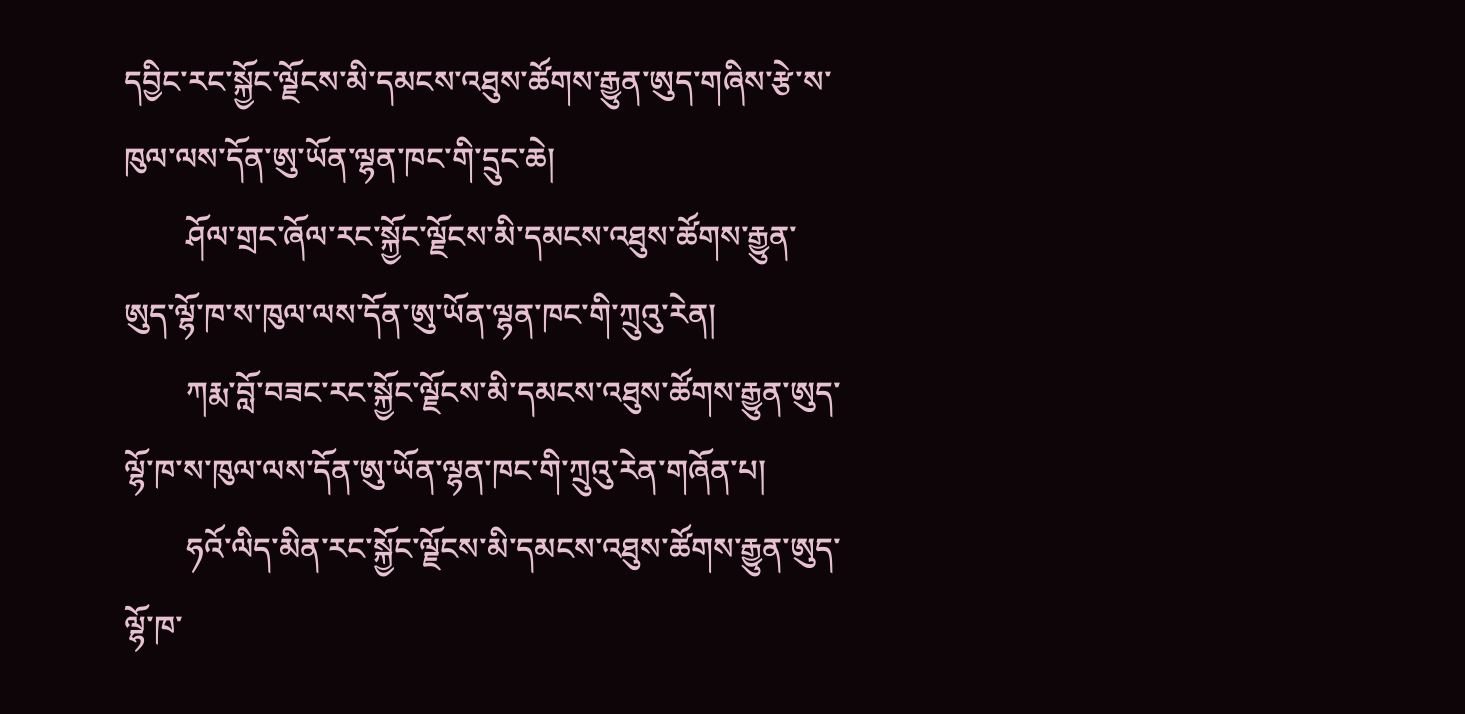དབྱིང་རང་སྐྱོང་ལྗོངས་མི་དམངས་འཐུས་ཚོགས་རྒྱུན་ཨུད་གཞིས་རྩེ་ས་ཁུལ་ལས་དོན་ཨུ་ཡོན་ལྷན་ཁང་གི་དྲུང་ཆེ།
        ཤོལ་གྲང་ཞོལ་རང་སྐྱོང་ལྗོངས་མི་དམངས་འཐུས་ཚོགས་རྒྱུན་ཨུད་ལྷོ་ཁ་ས་ཁུལ་ལས་དོན་ཨུ་ཡོན་ལྷན་ཁང་གི་ཀྲུའུ་རེན།
        ཀརྨ་བློ་བཟང་རང་སྐྱོང་ལྗོངས་མི་དམངས་འཐུས་ཚོགས་རྒྱུན་ཨུད་ལྷོ་ཁ་ས་ཁུལ་ལས་དོན་ཨུ་ཡོན་ལྷན་ཁང་གི་ཀྲུའུ་རེན་གཞོན་པ།
        ཧའོ་ལིད་མིན་རང་སྐྱོང་ལྗོངས་མི་དམངས་འཐུས་ཚོགས་རྒྱུན་ཨུད་ལྷོ་ཁ་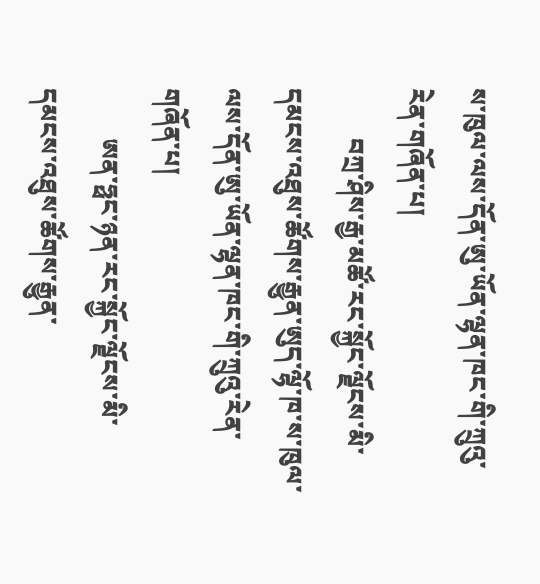ས་ཁུལ་ལས་དོན་ཨུ་ཡོན་ལྷན་ཁང་གི་ཀྲུའུ་རེན་གཞོན་པ།
        བཀྲ་ཤིས་རྒྱ་མཚོ་རང་སྐྱོང་ལྗོངས་མི་དམངས་འཐུས་ཚོགས་རྒྱུན་ཨུད་ལྷོ་ཁ་ས་ཁུལ་ལས་དོན་ཨུ་ཡོན་ལྷན་ཁང་གི་ཀྲུའུ་རེན་གཞོན་པ།
        ཨན་ཧྥང་ཉན་རང་སྐྱོང་ལྗོངས་མི་དམངས་འཐུས་ཚོགས་རྒྱུན་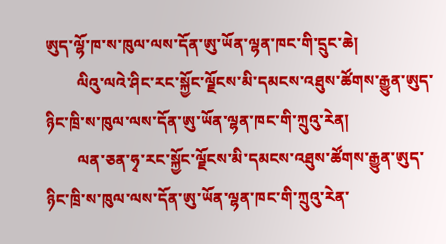ཨུད་ལྷོ་ཁ་ས་ཁུལ་ལས་དོན་ཨུ་ཡོན་ལྷན་ཁང་གི་དྲུང་ཆེ།
        ལིའུ་ལའེ་ཤིང་རང་སྐྱོང་ལྗོངས་མི་དམངས་འཐུས་ཚོགས་རྒྱུན་ཨུད་ཉིང་ཁྲི་ས་ཁུལ་ལས་དོན་ཨུ་ཡོན་ལྷན་ཁང་གི་ཀྲུའུ་རེན།
        ལན་ཅན་ཧྭ་རང་སྐྱོང་ལྗོངས་མི་དམངས་འཐུས་ཚོགས་རྒྱུན་ཨུད་ཉིང་ཁྲི་ས་ཁུལ་ལས་དོན་ཨུ་ཡོན་ལྷན་ཁང་གི་ཀྲུའུ་རེན་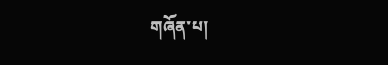གཞོན་པ།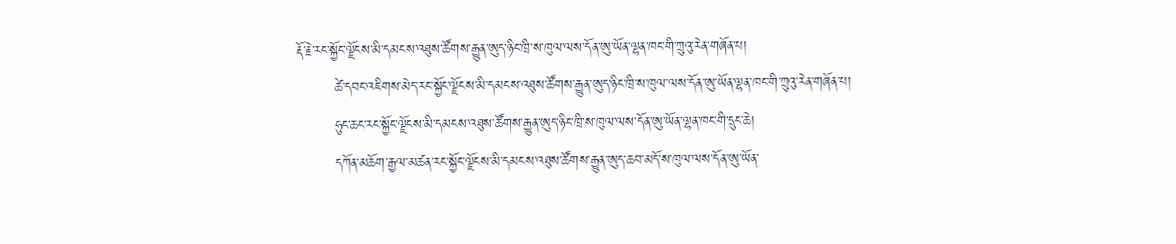རྡོ་རྗེ་རང་སྐྱོང་ལྗོངས་མི་དམངས་འཐུས་ཚོགས་རྒྱུན་ཨུད་ཉིང་ཁྲི་ས་ཁུལ་ལས་དོན་ཨུ་ཡོན་ལྷན་ཁང་གི་ཀྲུའུ་རེན་གཞོན་པ།
        ཚེ་དབང་འཇིགས་མེད་རང་སྐྱོང་ལྗོངས་མི་དམངས་འཐུས་ཚོགས་རྒྱུན་ཨུད་ཉིང་ཁྲི་ས་ཁུལ་ལས་དོན་ཨུ་ཡོན་ལྷན་ཁང་གི་ཀྲུའུ་རེན་གཞོན་པ།
        ཧུང་ཆང་རང་སྐྱོང་ལྗོངས་མི་དམངས་འཐུས་ཚོགས་རྒྱུན་ཨུད་ཉིང་ཁྲི་ས་ཁུལ་ལས་དོན་ཨུ་ཡོན་ལྷན་ཁང་གི་དྲུང་ཆེ།
        དཀོན་མཆོག་རྒྱལ་མཚན་རང་སྐྱོང་ལྗོངས་མི་དམངས་འཐུས་ཚོགས་རྒྱུན་ཨུད་ཆབ་མདོ་ས་ཁུལ་ལས་དོན་ཨུ་ཡོན་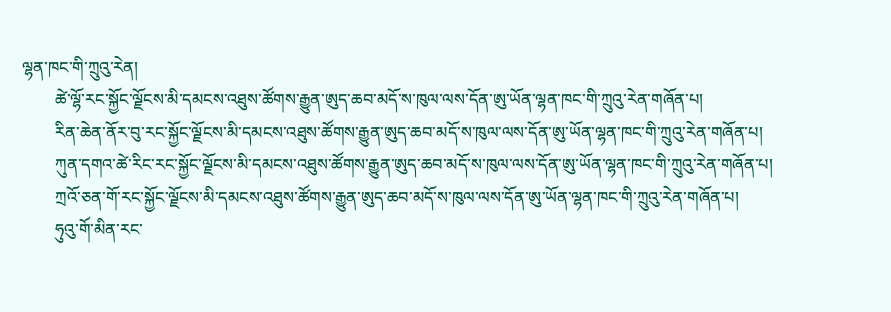ལྷན་ཁང་གི་ཀྲུའུ་རེན།
        ཚེ་ལྷོ་རང་སྐྱོང་ལྗོངས་མི་དམངས་འཐུས་ཚོགས་རྒྱུན་ཨུད་ཆབ་མདོ་ས་ཁུལ་ལས་དོན་ཨུ་ཡོན་ལྷན་ཁང་གི་ཀྲུའུ་རེན་གཞོན་པ།
        རིན་ཆེན་ནོར་བུ་རང་སྐྱོང་ལྗོངས་མི་དམངས་འཐུས་ཚོགས་རྒྱུན་ཨུད་ཆབ་མདོ་ས་ཁུལ་ལས་དོན་ཨུ་ཡོན་ལྷན་ཁང་གི་ཀྲུའུ་རེན་གཞོན་པ།
        ཀུན་དགའ་ཚེ་རིང་རང་སྐྱོང་ལྗོངས་མི་དམངས་འཐུས་ཚོགས་རྒྱུན་ཨུད་ཆབ་མདོ་ས་ཁུལ་ལས་དོན་ཨུ་ཡོན་ལྷན་ཁང་གི་ཀྲུའུ་རེན་གཞོན་པ།
        ཀྲའོ་ཅན་གོ་རང་སྐྱོང་ལྗོངས་མི་དམངས་འཐུས་ཚོགས་རྒྱུན་ཨུད་ཆབ་མདོ་ས་ཁུལ་ལས་དོན་ཨུ་ཡོན་ལྷན་ཁང་གི་ཀྲུའུ་རེན་གཞོན་པ།
        ཧུའུ་གོ་མིན་རང་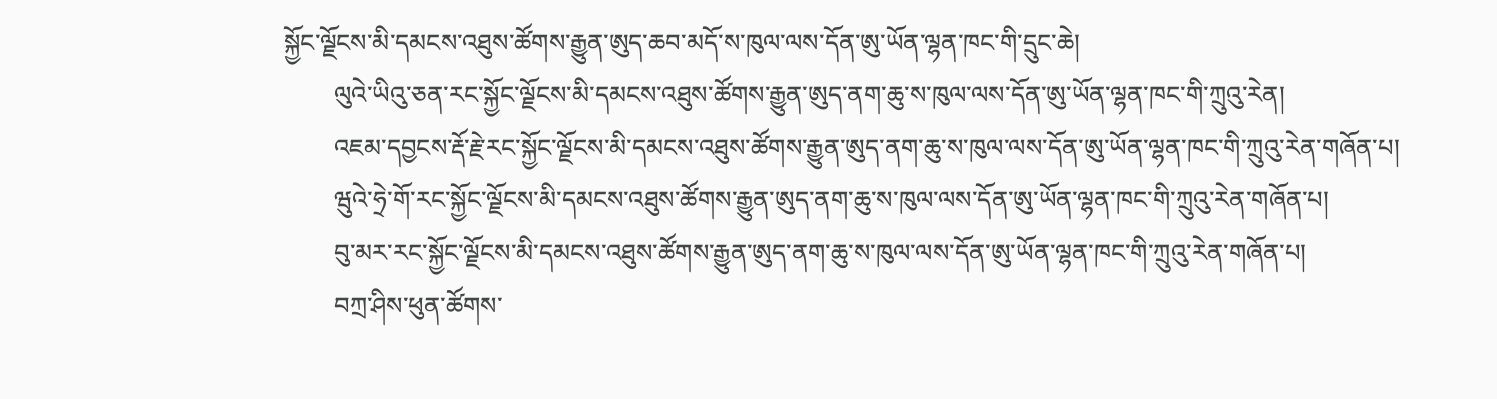སྐྱོང་ལྗོངས་མི་དམངས་འཐུས་ཚོགས་རྒྱུན་ཨུད་ཆབ་མདོ་ས་ཁུལ་ལས་དོན་ཨུ་ཡོན་ལྷན་ཁང་གི་དྲུང་ཆེ།
        ལུའེ་ཡིའུ་ཅན་རང་སྐྱོང་ལྗོངས་མི་དམངས་འཐུས་ཚོགས་རྒྱུན་ཨུད་ནག་ཆུ་ས་ཁུལ་ལས་དོན་ཨུ་ཡོན་ལྷན་ཁང་གི་ཀྲུའུ་རེན།
        འཇམ་དབྱངས་རྡོ་རྗེ་རང་སྐྱོང་ལྗོངས་མི་དམངས་འཐུས་ཚོགས་རྒྱུན་ཨུད་ནག་ཆུ་ས་ཁུལ་ལས་དོན་ཨུ་ཡོན་ལྷན་ཁང་གི་ཀྲུའུ་རེན་གཞོན་པ།
        ཝུའེ་ཧྲེ་གོ་རང་སྐྱོང་ལྗོངས་མི་དམངས་འཐུས་ཚོགས་རྒྱུན་ཨུད་ནག་ཆུ་ས་ཁུལ་ལས་དོན་ཨུ་ཡོན་ལྷན་ཁང་གི་ཀྲུའུ་རེན་གཞོན་པ།
        བུ་མར་རང་སྐྱོང་ལྗོངས་མི་དམངས་འཐུས་ཚོགས་རྒྱུན་ཨུད་ནག་ཆུ་ས་ཁུལ་ལས་དོན་ཨུ་ཡོན་ལྷན་ཁང་གི་ཀྲུའུ་རེན་གཞོན་པ།
        བཀྲ་ཤིས་ཕུན་ཚོགས་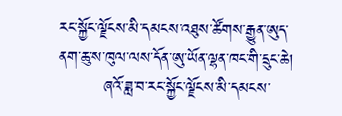རང་སྐྱོང་ལྗོངས་མི་དམངས་འཐུས་ཚོགས་རྒྱུན་ཨུད་ནག་ཆུ་ས་ཁུལ་ལས་དོན་ཨུ་ཡོན་ལྷན་ཁང་གི་དྲུང་ཆེ།
        ཞའོ་ཟླ་བ་རང་སྐྱོང་ལྗོངས་མི་དམངས་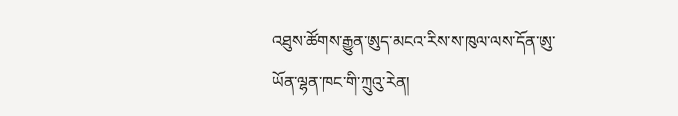འཐུས་ཚོགས་རྒྱུན་ཨུད་མངའ་རིས་ས་ཁུལ་ལས་དོན་ཨུ་ཡོན་ལྷན་ཁང་གི་ཀྲུའུ་རེན།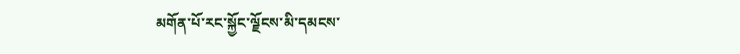མགོན་པོ་རང་སྐྱོང་ལྗོངས་མི་དམངས་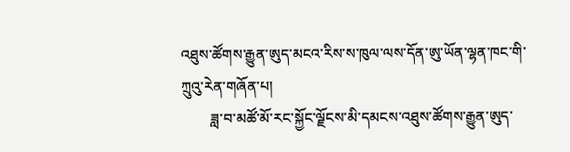འཐུས་ཚོགས་རྒྱུན་ཨུད་མངའ་རིས་ས་ཁུལ་ལས་དོན་ཨུ་ཡོན་ལྷན་ཁང་གི་ཀྲུའུ་རེན་གཞོན་པ།
        ཟླ་བ་མཚོ་མོ་རང་སྐྱོང་ལྗོངས་མི་དམངས་འཐུས་ཚོགས་རྒྱུན་ཨུད་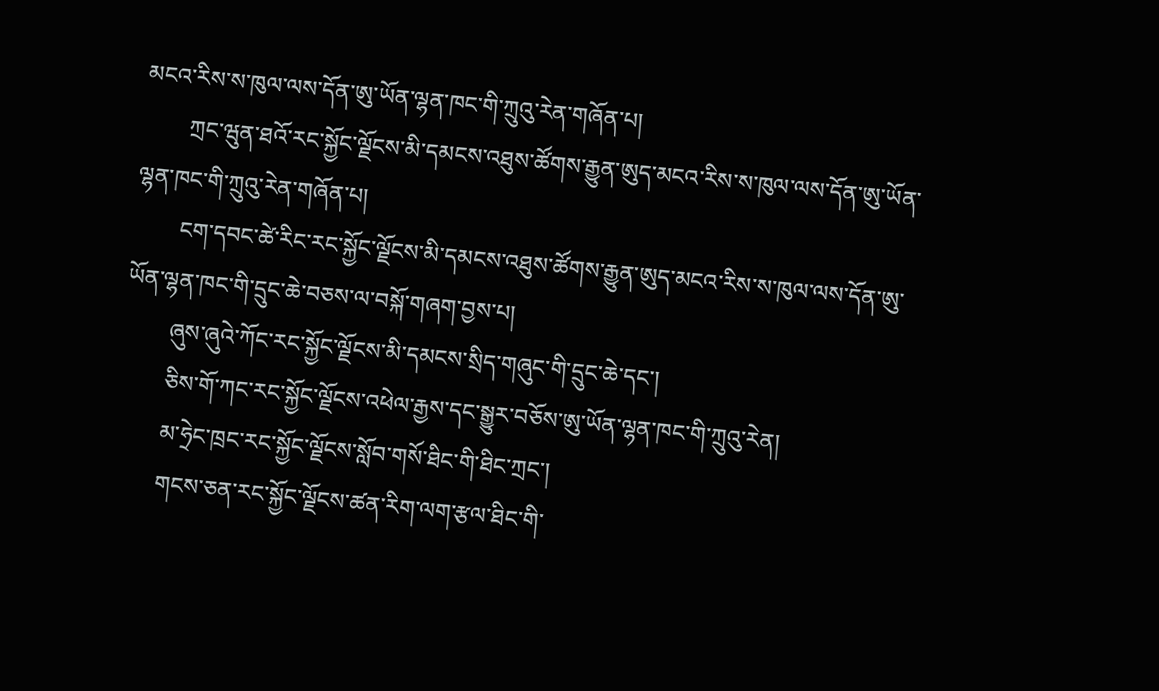མངའ་རིས་ས་ཁུལ་ལས་དོན་ཨུ་ཡོན་ལྷན་ཁང་གི་ཀྲུའུ་རེན་གཞོན་པ།
        ཀྲང་ཝུན་ཐའོ་རང་སྐྱོང་ལྗོངས་མི་དམངས་འཐུས་ཚོགས་རྒྱུན་ཨུད་མངའ་རིས་ས་ཁུལ་ལས་དོན་ཨུ་ཡོན་ལྷན་ཁང་གི་ཀྲུའུ་རེན་གཞོན་པ།
        ངག་དབང་ཚེ་རིང་རང་སྐྱོང་ལྗོངས་མི་དམངས་འཐུས་ཚོགས་རྒྱུན་ཨུད་མངའ་རིས་ས་ཁུལ་ལས་དོན་ཨུ་ཡོན་ལྷན་ཁང་གི་དྲུང་ཆེ་བཅས་ལ་བསྐོ་གཞག་བྱས་པ།
        ཞུས་ཞུའེ་ཀོང་རང་སྐྱོང་ལྗོངས་མི་དམངས་སྲིད་གཞུང་གི་དྲུང་ཆེ་དང་།
        ཅིས་གོ་ཀང་རང་སྐྱོང་ལྗོངས་འཕེལ་རྒྱས་དང་སྒྱུར་བཅོས་ཨུ་ཡོན་ལྷན་ཁང་གི་ཀྲུའུ་རེན།
        མ་ཧྲེང་ཁྲང་རང་སྐྱོང་ལྗོངས་སློབ་གསོ་ཐིང་གི་ཐིང་ཀྲང་།
        གངས་ཅན་རང་སྐྱོང་ལྗོངས་ཚན་རིག་ལག་རྩལ་ཐིང་གི་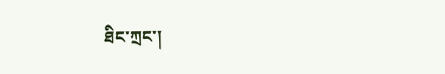ཐིང་ཀྲང་།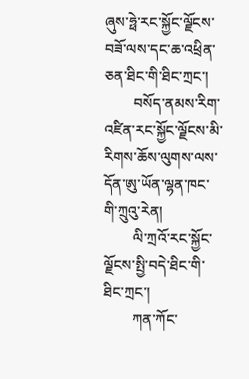ཞུས་ཧྥེ་རང་སྐྱོང་ལྗོངས་བཟོ་ལས་དང་ཆ་འཕྲིན་ཅན་ཐིང་གི་ཐིང་ཀྲང་།
        བསོད་ནམས་རིག་འཛིན་རང་སྐྱོང་ལྗོངས་མི་རིགས་ཆོས་ལུགས་ལས་དོན་ཨུ་ཡོན་ལྷན་ཁང་གི་ཀྲུའུ་རེན།
        ལི་ཀྲའོ་རང་སྐྱོང་ལྗོངས་སྤྱི་བདེ་ཐིང་གི་ཐིང་ཀྲང་།
        ཀན་ཀོང་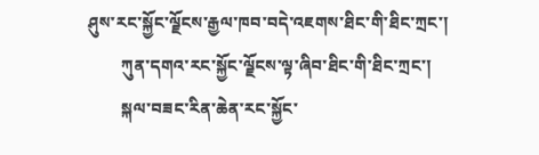ཤུས་རང་སྐྱོང་ལྗོངས་རྒྱལ་ཁབ་བདེ་འཇགས་ཐིང་གི་ཐིང་ཀྲང་།
        ཀུན་དགའ་རང་སྐྱོང་ལྗོངས་ལྟ་ཞིབ་ཐིང་གི་ཐིང་ཀྲང་།
        སྐལ་བཟང་རིན་ཆེན་རང་སྐྱོང་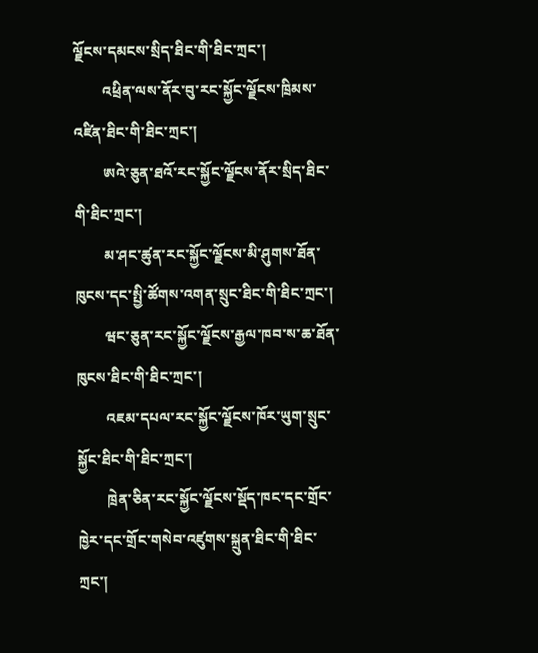ལྗོངས་དམངས་སྲིད་ཐིང་གི་ཐིང་ཀྲང་།
        འཕྲིན་ལས་ནོར་བུ་རང་སྐྱོང་ལྗོངས་ཁྲིམས་འཛིན་ཐིང་གི་ཐིང་ཀྲང་།
        ཨའེ་ཅུན་ཐའོ་རང་སྐྱོང་ལྗོངས་ནོར་སྲིད་ཐིང་གི་ཐིང་ཀྲང་།
        མ་ཤང་ཚུན་རང་སྐྱོང་ལྗོངས་མི་ཤུགས་ཐོན་ཁུངས་དང་སྤྱི་ཚོགས་འགན་སྲུང་ཐིང་གི་ཐིང་ཀྲང་།
        ཝང་ཅུན་རང་སྐྱོང་ལྗོངས་རྒྱལ་ཁབ་ས་ཆ་ཐོན་ཁུངས་ཐིང་གི་ཐིང་ཀྲང་།
        འཇམ་དཔལ་རང་སྐྱོང་ལྗོངས་ཁོར་ཡུག་སྲུང་སྐྱོང་ཐིང་གི་ཐིང་ཀྲང་།
        ཁྲེན་ཅིན་རང་སྐྱོང་ལྗོངས་སྡོད་ཁང་དང་གྲོང་ཁྱེར་དང་གྲོང་གསེབ་འཛུགས་སྐྲུན་ཐིང་གི་ཐིང་ཀྲང་།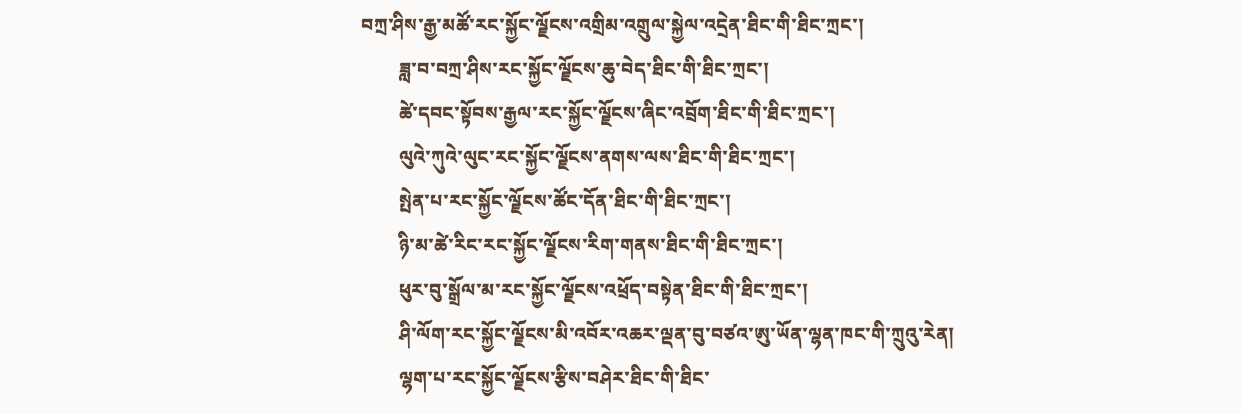བཀྲ་ཤིས་རྒྱ་མཚོ་རང་སྐྱོང་ལྗོངས་འགྲིམ་འགྲུལ་སྐྱེལ་འདྲེན་ཐིང་གི་ཐིང་ཀྲང་།
        ཟླ་བ་བཀྲ་ཤིས་རང་སྐྱོང་ལྗོངས་ཆུ་བེད་ཐིང་གི་ཐིང་ཀྲང་།
        ཚེ་དབང་སྟོབས་རྒྱལ་རང་སྐྱོང་ལྗོངས་ཞིང་འབྲོག་ཐིང་གི་ཐིང་ཀྲང་།
        ལུའེ་ཀུའེ་ལུང་རང་སྐྱོང་ལྗོངས་ནགས་ལས་ཐིང་གི་ཐིང་ཀྲང་།
        སྤེན་པ་རང་སྐྱོང་ལྗོངས་ཚོང་དོན་ཐིང་གི་ཐིང་ཀྲང་།
        ཉི་མ་ཚེ་རིང་རང་སྐྱོང་ལྗོངས་རིག་གནས་ཐིང་གི་ཐིང་ཀྲང་།
        ཕུར་བུ་སྒྲོལ་མ་རང་སྐྱོང་ལྗོངས་འཕྲོད་བསྟེན་ཐིང་གི་ཐིང་ཀྲང་།
        ཤི་ལོག་རང་སྐྱོང་ལྗོངས་མི་འབོར་འཆར་ལྡན་བུ་བཙའ་ཨུ་ཡོན་ལྷན་ཁང་གི་ཀྲུའུ་རེན།
        ལྷག་པ་རང་སྐྱོང་ལྗོངས་རྩིས་བཤེར་ཐིང་གི་ཐིང་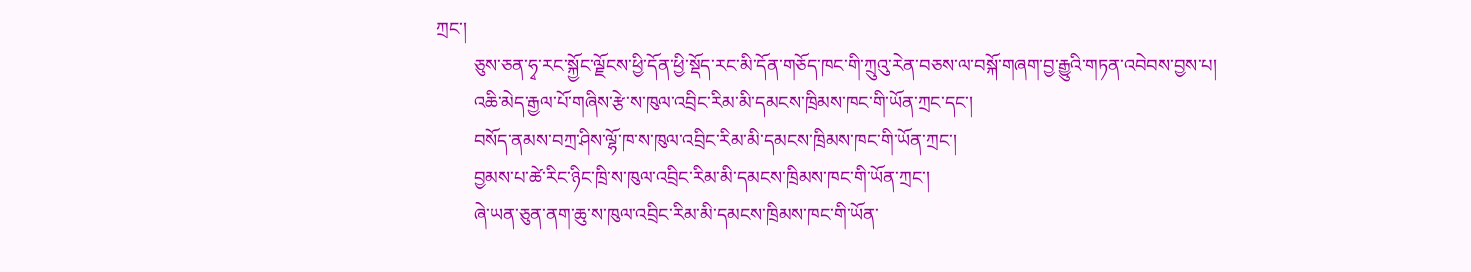ཀྲང་།
        ཅུས་ཅན་ཧྭ་རང་སྐྱོང་ལྗོངས་ཕྱི་དོན་ཕྱི་སྡོད་རང་མི་དོན་གཅོད་ཁང་གི་ཀྲུའུ་རེན་བཅས་ལ་བསྐོ་གཞག་བྱ་རྒྱུའི་གཏན་འབེབས་བྱས་པ།
        འཆི་མེད་རྒྱལ་པོ་གཞིས་རྩེ་ས་ཁུལ་འབྲིང་རིམ་མི་དམངས་ཁྲིམས་ཁང་གི་ཡོན་ཀྲང་དང་།
        བསོད་ནམས་བཀྲ་ཤིས་ལྷོ་ཁ་ས་ཁུལ་འབྲིང་རིམ་མི་དམངས་ཁྲིམས་ཁང་གི་ཡོན་ཀྲང་།
        བྱམས་པ་ཚེ་རིང་ཉིང་ཁྲི་ས་ཁུལ་འབྲིང་རིམ་མི་དམངས་ཁྲིམས་ཁང་གི་ཡོན་ཀྲང་།
        ཞེ་ཡན་ཅུན་ནག་ཆུ་ས་ཁུལ་འབྲིང་རིམ་མི་དམངས་ཁྲིམས་ཁང་གི་ཡོན་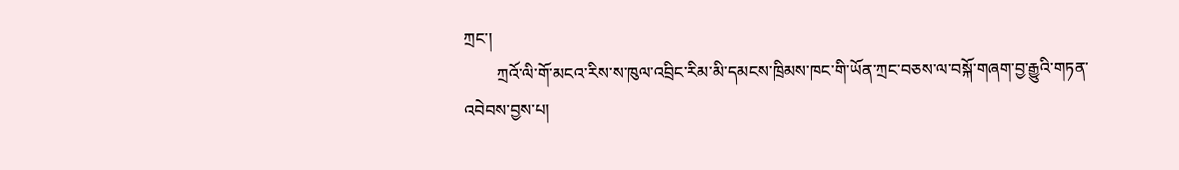ཀྲང་།
        ཀྲའོ་ལི་གོ་མངའ་རིས་ས་ཁུལ་འབྲིང་རིམ་མི་དམངས་ཁྲིམས་ཁང་གི་ཡོན་ཀྲང་བཅས་ལ་བསྐོ་གཞག་བྱ་རྒྱུའི་གཏན་འབེབས་བྱས་པ།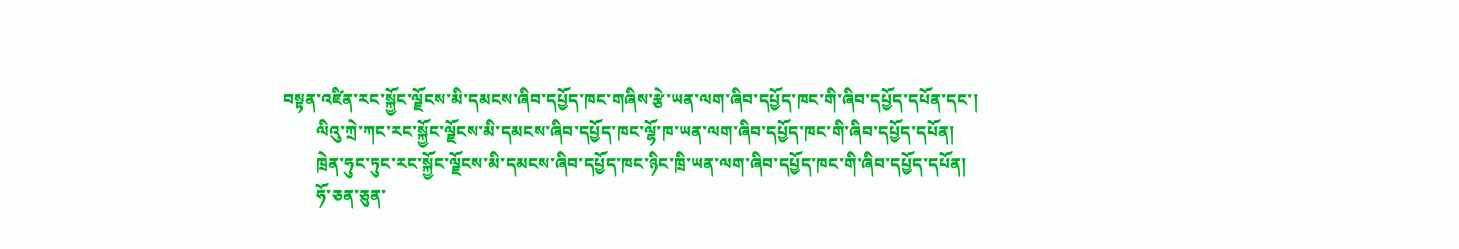བསྟན་འཛིན་རང་སྐྱོང་ལྗོངས་མི་དམངས་ཞིབ་དཔྱོད་ཁང་གཞིས་རྩེ་ཡན་ལག་ཞིབ་དཔྱོད་ཁང་གི་ཞིབ་དཔྱོད་དཔོན་དང་།
        ལིའུ་ཀྲེ་ཀང་རང་སྐྱོང་ལྗོངས་མི་དམངས་ཞིབ་དཔྱོད་ཁང་ལྷོ་ཁ་ཡན་ལག་ཞིབ་དཔྱོད་ཁང་གི་ཞིབ་དཔྱོད་དཔོན།
        ཁྲེན་ཧུང་ཏུང་རང་སྐྱོང་ལྗོངས་མི་དམངས་ཞིབ་དཔྱོད་ཁང་ཉིང་ཁྲི་ཡན་ལག་ཞིབ་དཔྱོད་ཁང་གི་ཞིབ་དཔྱོད་དཔོན།
        ཧོ་ཅན་ཅུན་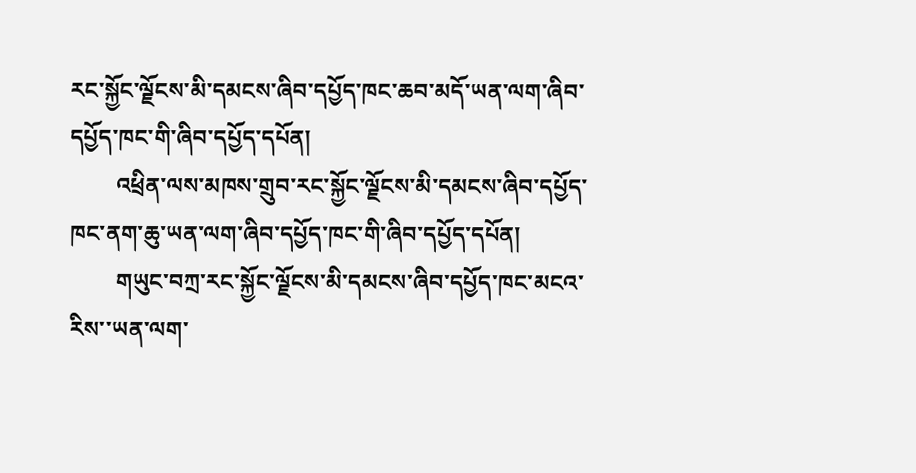རང་སྐྱོང་ལྗོངས་མི་དམངས་ཞིབ་དཔྱོད་ཁང་ཆབ་མདོ་ཡན་ལག་ཞིབ་དཔྱོད་ཁང་གི་ཞིབ་དཔྱོད་དཔོན།
        འཕྲིན་ལས་མཁས་གྲུབ་རང་སྐྱོང་ལྗོངས་མི་དམངས་ཞིབ་དཔྱོད་ཁང་ནག་ཆུ་ཡན་ལག་ཞིབ་དཔྱོད་ཁང་གི་ཞིབ་དཔྱོད་དཔོན།
        གཡུང་བཀྲ་རང་སྐྱོང་ལྗོངས་མི་དམངས་ཞིབ་དཔྱོད་ཁང་མངའ་རིས་་ཡན་ལག་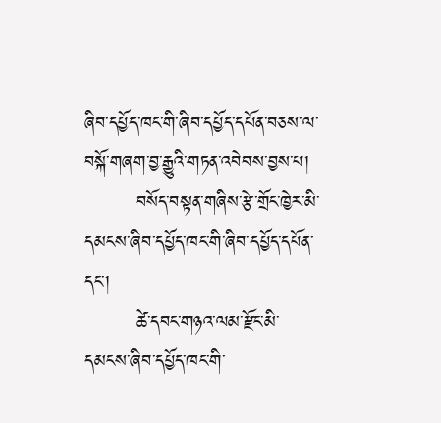ཞིབ་དཔྱོད་ཁང་གི་ཞིབ་དཔྱོད་དཔོན་བཅས་ལ་བསྐོ་གཞག་བྱ་རྒྱུའི་གཏན་འབེབས་བྱས་པ།
        བསོད་བསྟན་གཞིས་རྩེ་གྲོང་ཁྱེར་མི་དམངས་ཞིབ་དཔྱོད་ཁང་གི་ཞིབ་དཔྱོད་དཔོན་དང་།
        ཚེ་དབང་གཉའ་ལམ་རྫོང་མི་དམངས་ཞིབ་དཔྱོད་ཁང་གི་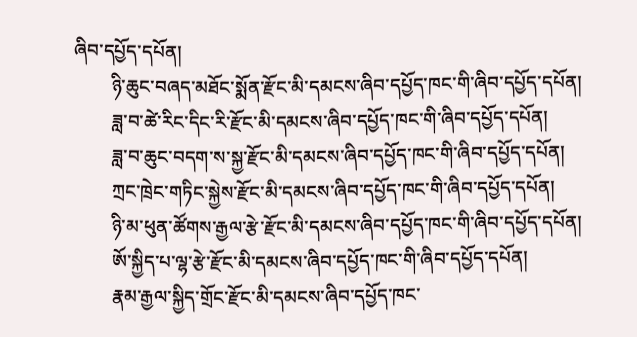ཞིབ་དཔྱོད་དཔོན།
        ཉི་ཆུང་བཞད་མཐོང་སྨོན་རྫོང་མི་དམངས་ཞིབ་དཔྱོད་ཁང་གི་ཞིབ་དཔྱོད་དཔོན།
        ཟླ་བ་ཚེ་རིང་དིང་རི་རྫོང་མི་དམངས་ཞིབ་དཔྱོད་ཁང་གི་ཞིབ་དཔྱོད་དཔོན།
        ཟླ་བ་ཆུང་བདག་ས་སྐྱ་རྫོང་མི་དམངས་ཞིབ་དཔྱོད་ཁང་གི་ཞིབ་དཔྱོད་དཔོན།
        ཀྲང་ཁྲེང་གཏིང་སྐྱེས་རྫོང་མི་དམངས་ཞིབ་དཔྱོད་ཁང་གི་ཞིབ་དཔྱོད་དཔོན།
        ཉི་མ་ཕུན་ཚོགས་རྒྱལ་རྩེ་རྫོང་མི་དམངས་ཞིབ་དཔྱོད་ཁང་གི་ཞིབ་དཔྱོད་དཔོན།
        ཨོ་སྐྱིད་པ་ལྷ་རྩེ་རྫོང་མི་དམངས་ཞིབ་དཔྱོད་ཁང་གི་ཞིབ་དཔྱོད་དཔོན།
        རྣམ་རྒྱལ་སྐྱིད་གྲོང་རྫོང་མི་དམངས་ཞིབ་དཔྱོད་ཁང་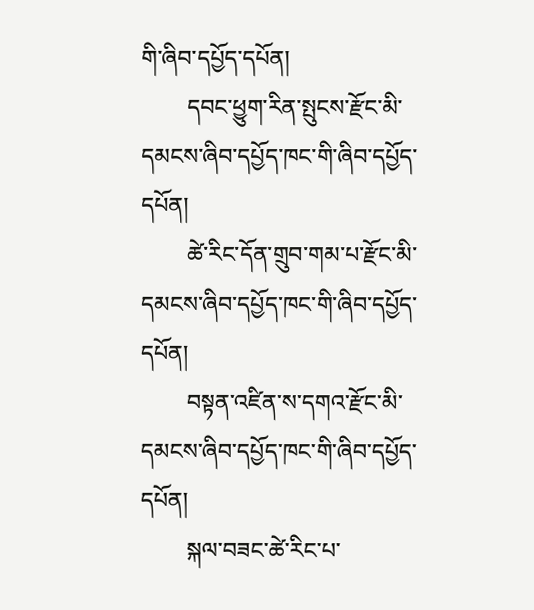གི་ཞིབ་དཔྱོད་དཔོན།
        དབང་ཕྱུག་རིན་སྤུངས་རྫོང་མི་དམངས་ཞིབ་དཔྱོད་ཁང་གི་ཞིབ་དཔྱོད་དཔོན།
        ཚེ་རིང་དོན་གྲུབ་གམ་པ་རྫོང་མི་དམངས་ཞིབ་དཔྱོད་ཁང་གི་ཞིབ་དཔྱོད་དཔོན།
        བསྟན་འཛིན་ས་དགའ་རྫོང་མི་དམངས་ཞིབ་དཔྱོད་ཁང་གི་ཞིབ་དཔྱོད་དཔོན།
        སྐལ་བཟང་ཚེ་རིང་པ་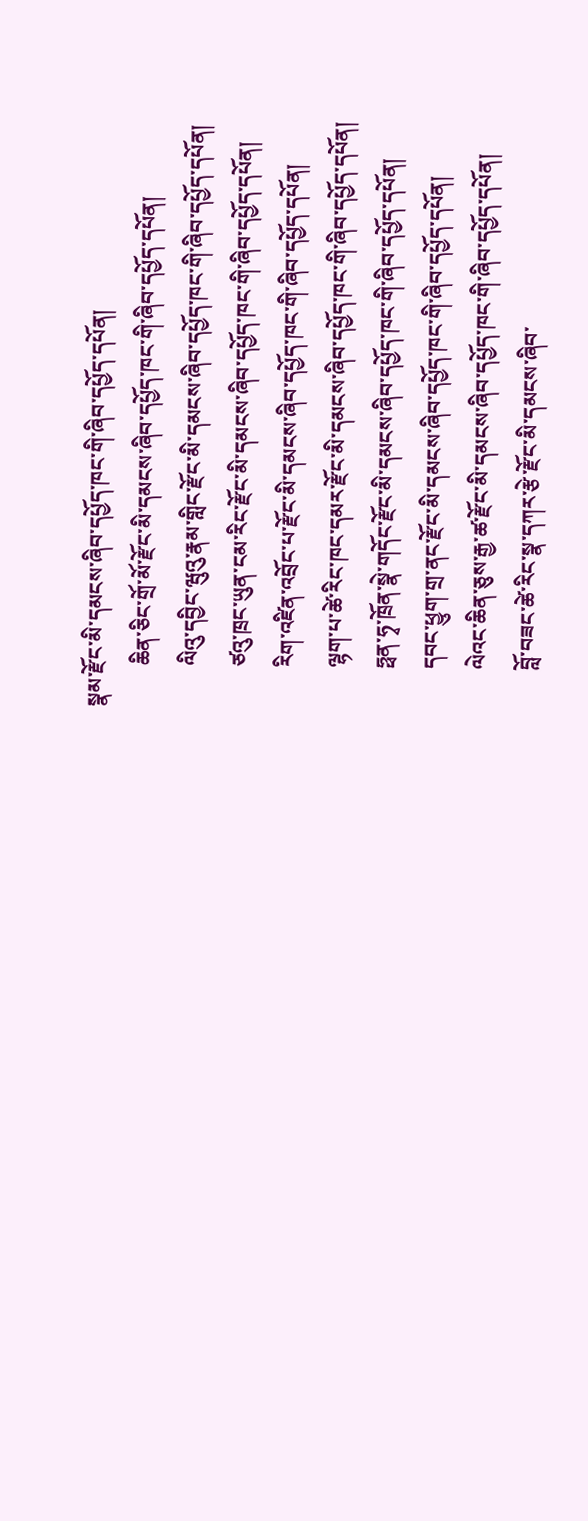སྣམ་རྫོང་མི་དམངས་ཞིབ་དཔྱོད་ཁང་གི་ཞིབ་དཔྱོད་དཔོན།
        ཆིན་ཅིང་གྲོ་མོ་རྫོང་མི་དམངས་ཞིབ་དཔྱོད་ཁང་གི་ཞིབ་དཔྱོད་དཔོན།
        ལིའུ་དབྱིང་ཝུའུ་རྣམ་གླིང་རྫོང་མི་དམངས་ཞིབ་དཔྱོད་ཁང་གི་ཞིབ་དཔྱོད་དཔོན།
        ཙའུ་ཁྲང་ཡུན་ངམ་རིང་རྫོང་མི་དམངས་ཞིབ་དཔྱོད་ཁང་གི་ཞིབ་དཔྱོད་དཔོན།
        རིག་འཛིན་འབྲོང་པ་རྫོང་མི་དམངས་ཞིབ་དཔྱོད་ཁང་གི་ཞིབ་དཔྱོད་དཔོན།
        ལྷག་པ་ཚེ་རིང་ཁང་དམར་རྫོང་མི་དམངས་ཞིབ་དཔྱོད་ཁང་གི་ཞིབ་དཔྱོད་དཔོན།
        ཧྥན་ཧྭ་ཁྲོན་སྣེ་གདོང་རྫོང་མི་དམངས་ཞིབ་དཔྱོད་ཁང་གི་ཞིབ་དཔྱོད་དཔོན།
        དབང་ཕྱུག་གྲ་ནང་རྫོང་མི་དམངས་ཞིབ་དཔྱོད་ཁང་གི་ཞིབ་དཔྱོད་དཔོན།
        ལེའང་ཆིན་ཅུས་རྒྱ་ཚ་རྫོང་མི་དམངས་ཞིབ་དཔྱོད་ཁང་གི་ཞིབ་དཔྱོད་དཔོན།
        བློ་བཟང་ཚེ་རིང་སྣ་དཀར་རྩེ་རྫོང་མི་དམངས་ཞིབ་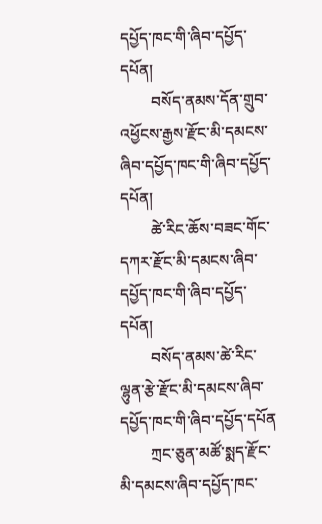དཔྱོད་ཁང་གི་ཞིབ་དཔྱོད་དཔོན།
        བསོད་ནམས་དོན་གྲུབ་འཕྱོངས་རྒྱས་རྫོང་མི་དམངས་ཞིབ་དཔྱོད་ཁང་གི་ཞིབ་དཔྱོད་དཔོན།
        ཚེ་རིང་ཆོས་བཟང་གོང་དཀར་རྫོང་མི་དམངས་ཞིབ་དཔྱོད་ཁང་གི་ཞིབ་དཔྱོད་དཔོན།
        བསོད་ནམས་ཚེ་རིང་ལྷུན་རྩེ་རྫོང་མི་དམངས་ཞིབ་དཔྱོད་ཁང་གི་ཞིབ་དཔྱོད་དཔོན
        ཀྲང་ཅུན་མཚོ་སྨད་རྫོང་མི་དམངས་ཞིབ་དཔྱོད་ཁང་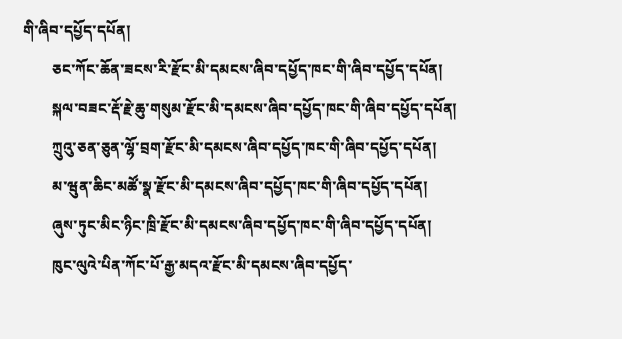གི་ཞིབ་དཔྱོད་དཔོན།
        ཅང་ཀོང་ཆོན་ཟངས་རི་རྫོང་མི་དམངས་ཞིབ་དཔྱོད་ཁང་གི་ཞིབ་དཔྱོད་དཔོན།
        སྐལ་བཟང་རྡོ་རྗེ་ཆུ་གསུམ་རྫོང་མི་དམངས་ཞིབ་དཔྱོད་ཁང་གི་ཞིབ་དཔྱོད་དཔོན།
        ཀྲུའུ་ཅན་ཅུན་ལྷོ་བྲག་རྫོང་མི་དམངས་ཞིབ་དཔྱོད་ཁང་གི་ཞིབ་དཔྱོད་དཔོན།
        མ་ཝུན་ཆིང་མཚོ་སྣ་རྫོང་མི་དམངས་ཞིབ་དཔྱོད་ཁང་གི་ཞིབ་དཔྱོད་དཔོན།
        ཞུས་ཏུང་མིང་ཉིང་ཁྲི་རྫོང་མི་དམངས་ཞིབ་དཔྱོད་ཁང་གི་ཞིབ་དཔྱོད་དཔོན།
        ཁུང་ལུའེ་པིན་ཀོང་པོ་རྒྱ་མདའ་རྫོང་མི་དམངས་ཞིབ་དཔྱོད་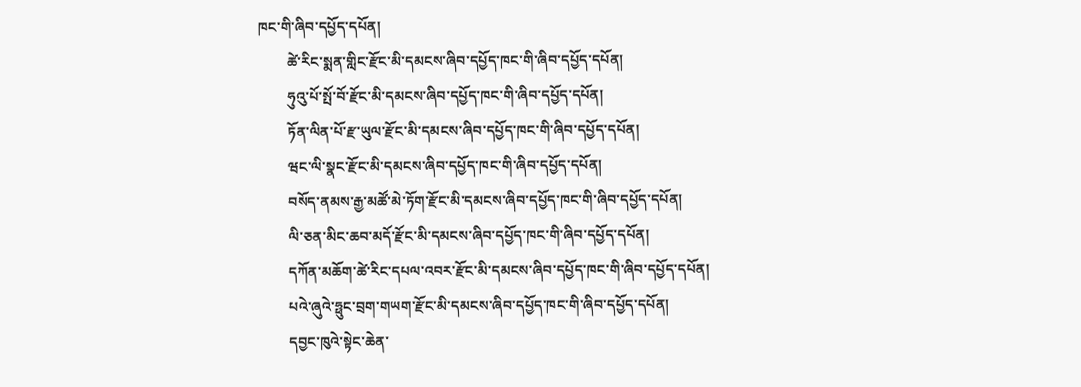ཁང་གི་ཞིབ་དཔྱོད་དཔོན།
        ཚེ་རིང་སྨན་གླིང་རྫོང་མི་དམངས་ཞིབ་དཔྱོད་ཁང་གི་ཞིབ་དཔྱོད་དཔོན།
        ཧུའུ་པོ་སྤོ་བོ་རྫོང་མི་དམངས་ཞིབ་དཔྱོད་ཁང་གི་ཞིབ་དཔྱོད་དཔོན།
        ཏོན་ལིན་པོ་རྫ་ཡུལ་རྫོང་མི་དམངས་ཞིབ་དཔྱོད་ཁང་གི་ཞིབ་དཔྱོད་དཔོན།
        ཝང་ལི་སྣང་རྫོང་མི་དམངས་ཞིབ་དཔྱོད་ཁང་གི་ཞིབ་དཔྱོད་དཔོན།
        བསོད་ནམས་རྒྱ་མཚོ་མེ་ཏོག་རྫོང་མི་དམངས་ཞིབ་དཔྱོད་ཁང་གི་ཞིབ་དཔྱོད་དཔོན།
        ལི་ཅན་མིང་ཆབ་མདོ་རྫོང་མི་དམངས་ཞིབ་དཔྱོད་ཁང་གི་ཞིབ་དཔྱོད་དཔོན།
        དཀོན་མཆོག་ཚེ་རིང་དཔལ་འབར་རྫོང་མི་དམངས་ཞིབ་དཔྱོད་ཁང་གི་ཞིབ་དཔྱོད་དཔོན།
        པའེ་ཞུའེ་ཧྥུང་བྲག་གཡག་རྫོང་མི་དམངས་ཞིབ་དཔྱོད་ཁང་གི་ཞིབ་དཔྱོད་དཔོན།
        དབྱང་ཁུའེ་སྟེང་ཆེན་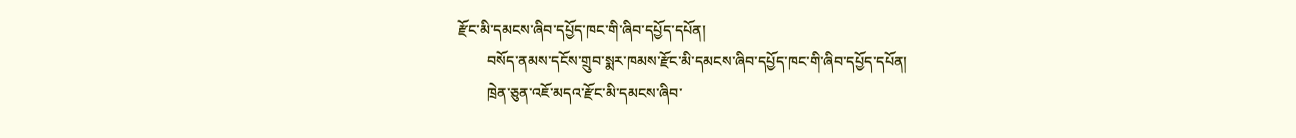རྫོང་མི་དམངས་ཞིབ་དཔྱོད་ཁང་གི་ཞིབ་དཔྱོད་དཔོན།
        བསོད་ནམས་དངོས་གྲུབ་སྨར་ཁམས་རྫོང་མི་དམངས་ཞིབ་དཔྱོད་ཁང་གི་ཞིབ་དཔྱོད་དཔོན།
        ཁྲེན་ཅུན་འཇོ་མདའ་རྫོང་མི་དམངས་ཞིབ་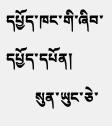དཔྱོད་ཁང་གི་ཞིབ་དཔྱོད་དཔོན།
        སུན་ཡུང་ཅེ་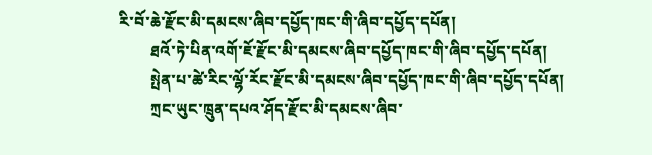རི་བོ་ཆེ་རྫོང་མི་དམངས་ཞིབ་དཔྱོད་ཁང་གི་ཞིབ་དཔྱོད་དཔོན།
        ཐའོ་ཏེ་པིན་འགོ་ཇོ་རྫོང་མི་དམངས་ཞིབ་དཔྱོད་ཁང་གི་ཞིབ་དཔྱོད་དཔོན།
        སྤེན་པ་ཚེ་རིང་ལྷོ་རོང་རྫོང་མི་དམངས་ཞིབ་དཔྱོད་ཁང་གི་ཞིབ་དཔྱོད་དཔོན།
        ཀྲང་ཡུང་ཁྲུན་དཔའ་ཤོད་རྫོང་མི་དམངས་ཞིབ་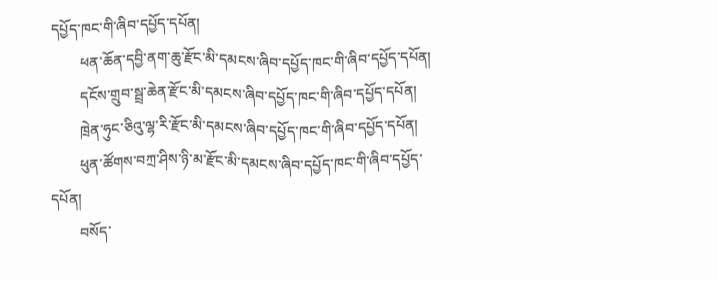དཔྱོད་ཁང་གི་ཞིབ་དཔྱོད་དཔོན།
        ཕན་ཆོན་དབྱི་ནག་ཆུ་རྫོང་མི་དམངས་ཞིབ་དཔྱོད་ཁང་གི་ཞིབ་དཔྱོད་དཔོན།
        དངོས་གྲུབ་སྦྲ་ཆེན་རྫོང་མི་དམངས་ཞིབ་དཔྱོད་ཁང་གི་ཞིབ་དཔྱོད་དཔོན།
        ཁྲེན་ཧུང་ཅིའུ་ལྷ་རི་རྫོང་མི་དམངས་ཞིབ་དཔྱོད་ཁང་གི་ཞིབ་དཔྱོད་དཔོན།
        ཕུན་ཚོགས་བཀྲ་ཤིས་ཉི་མ་རྫོང་མི་དམངས་ཞིབ་དཔྱོད་ཁང་གི་ཞིབ་དཔྱོད་དཔོན།
        བསོད་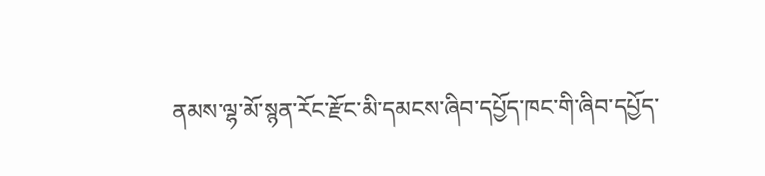ནམས་ལྷ་མོ་སྙན་རོང་རྫོང་མི་དམངས་ཞིབ་དཔྱོད་ཁང་གི་ཞིབ་དཔྱོད་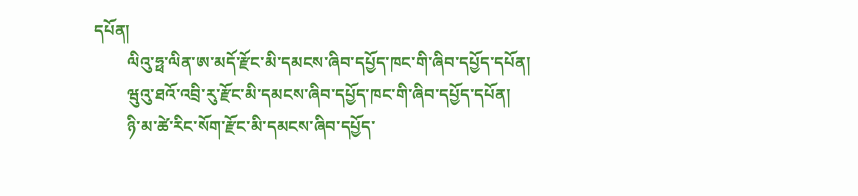དཔོན།
        ལིའུ་ཧྥ་ལིན་ཨ་མདོ་རྫོང་མི་དམངས་ཞིབ་དཔྱོད་ཁང་གི་ཞིབ་དཔྱོད་དཔོན།
        ཝུའུ་ཐའོ་འབྲི་རུ་རྫོང་མི་དམངས་ཞིབ་དཔྱོད་ཁང་གི་ཞིབ་དཔྱོད་དཔོན།
        ཉི་མ་ཚེ་རིང་སོག་རྫོང་མི་དམངས་ཞིབ་དཔྱོད་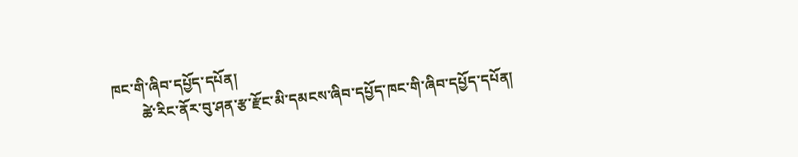ཁང་གི་ཞིབ་དཔྱོད་དཔོན།
        ཚེ་རིང་ནོར་བུ་ཤན་རྩ་རྫོང་མི་དམངས་ཞིབ་དཔྱོད་ཁང་གི་ཞིབ་དཔྱོད་དཔོན།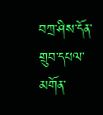བཀྲ་ཤིས་དོན་གྲུབ་དཔལ་མགོན་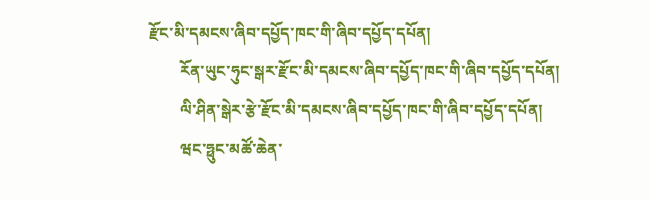རྫོང་མི་དམངས་ཞིབ་དཔྱོད་ཁང་གི་ཞིབ་དཔྱོད་དཔོན།
        རོན་ཡུང་ཧུང་སྒར་རྫོང་མི་དམངས་ཞིབ་དཔྱོད་ཁང་གི་ཞིབ་དཔྱོད་དཔོན།
        ལི་ཤིན་སྒེར་རྩེ་རྫོང་མི་དམངས་ཞིབ་དཔྱོད་ཁང་གི་ཞིབ་དཔྱོད་དཔོན།
        ཝང་ཧྥུང་མཚོ་ཆེན་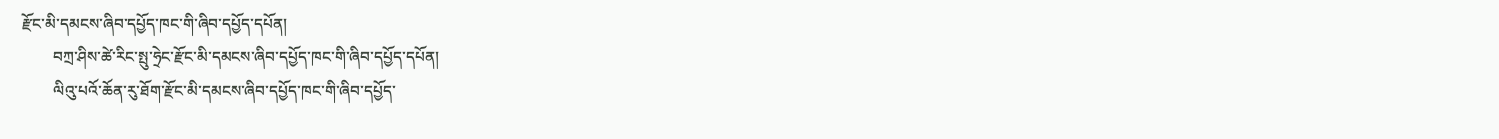རྫོང་མི་དམངས་ཞིབ་དཔྱོད་ཁང་གི་ཞིབ་དཔྱོད་དཔོན།
        བཀྲ་ཤིས་ཚེ་རིང་སྤུ་ཧྲེང་རྫོང་མི་དམངས་ཞིབ་དཔྱོད་ཁང་གི་ཞིབ་དཔྱོད་དཔོན།
        ལིའུ་པའོ་ཆོན་རུ་ཐོག་རྫོང་མི་དམངས་ཞིབ་དཔྱོད་ཁང་གི་ཞིབ་དཔྱོད་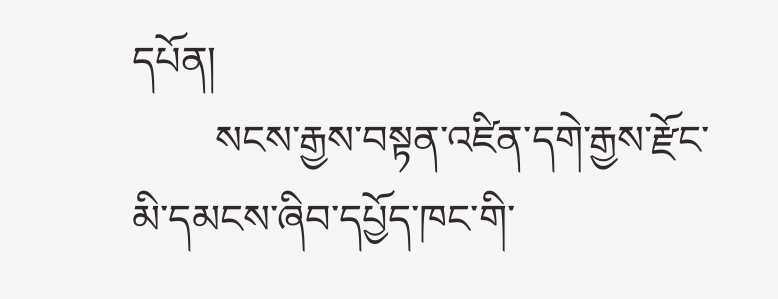དཔོན།
        སངས་རྒྱས་བསྟན་འཛིན་དགེ་རྒྱས་རྫོང་མི་དམངས་ཞིབ་དཔྱོད་ཁང་གི་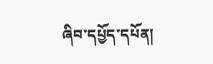ཞིབ་དཔྱོད་དཔོན།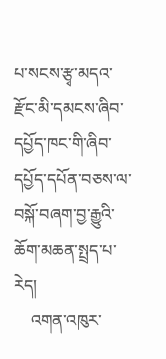པ་སངས་རྩྭ་མདའ་རྫོང་མི་དམངས་ཞིབ་དཔྱོད་ཁང་གི་ཞིབ་དཔྱོད་དཔོན་བཅས་ལ་བསྐོ་བཞག་བྱ་རྒྱུའི་ཆོག་མཆན་སྤྲད་པ་རེད།
    འགན་འཁུར་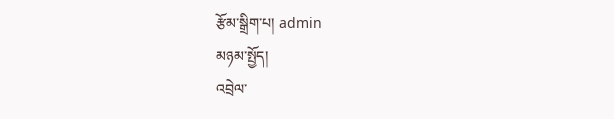རྩོམ་སྒྲིག་པ། admin
མཉམ་སྤྱོད།
འབྲེལ་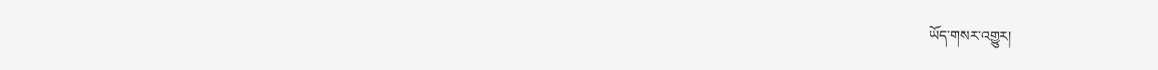ཡོད་གསར་འགྱུར།